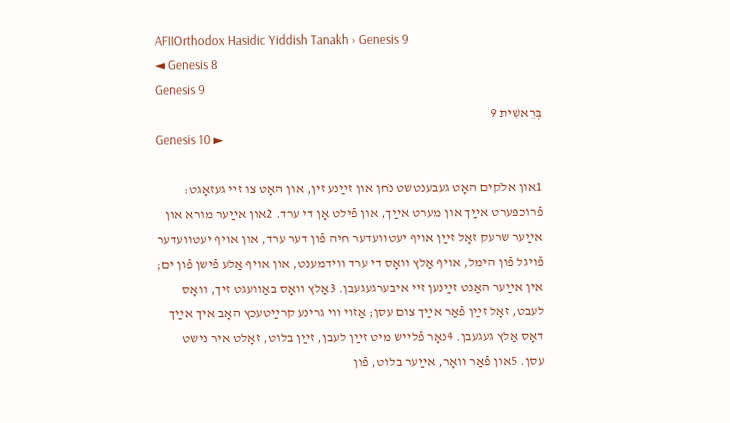AFIIOrthodox Hasidic Yiddish Tanakh › Genesis 9
◄ Genesis 8
Genesis 9
בְּרֵאשִׁית 9
Genesis 10 ►

1און אלֹקים האָט געבענטשט נֹחן און זײַנע זין, און האָט צו זײ געזאָגט: פֿרוכפּערט אײַך און מערט אײַך, און פֿילט אָן די ערד. 2און אײַער מורא און אײַער שרעק זאָל זײַן אױף יעטװעדער חיה פֿון דער ערד, און אױף יעטװעדער פֿױגל פֿון הימל, אױף אַלץ װאָס די ערד װידמענט, און אױף אַלע פֿישן פֿון ים; אין אײַער האַנט זײַנען זײ איבערגעגעבן. 3אַלץ װאָס באַװעגט זיך, װאָס לעבט, זאָל זײַן פֿאַר אײַך צום עסן; אַזױ װי גרינע קרײַטעכץ האָב איך אײַך דאָס אַלץ געגעבן. 4נאָר פֿלײש מיט זײַן לעבן, זײַן בלוט, זאָלט איר נישט עסן. 5און פֿאַר װאָר, אײַער בלוט, פֿון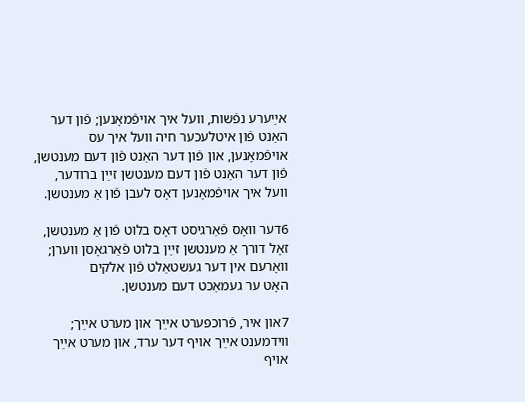אײַערע נפֿשות, װעל איך אױפֿמאָנען; פֿון דער האַנט פֿון איטלעכער חיה װעל איך עס אױפֿמאָנען, און פֿון דער האַנט פֿון דעם מענטשן, פֿון דער האַנט פֿון דעם מענטשן זײַן ברודער, װעל איך אױפֿמאָנען דאָס לעבן פֿון אַ מענטשן.

6דער װאָס פֿאַרגיסט דאָס בלוט פֿון אַ מענטשן,
זאָל דורך אַ מענטשן זײַן בלוט פֿאַרגאָסן װערן;
װאָרעם אין דער געשטאַלט פֿון אלֹקים
האָט ער געמאַכט דעם מענטשן.

7און איר, פֿרוכפּערט אײַך און מערט אײַך; װידמענט אײַך אױף דער ערד, און מערט אײַך אױף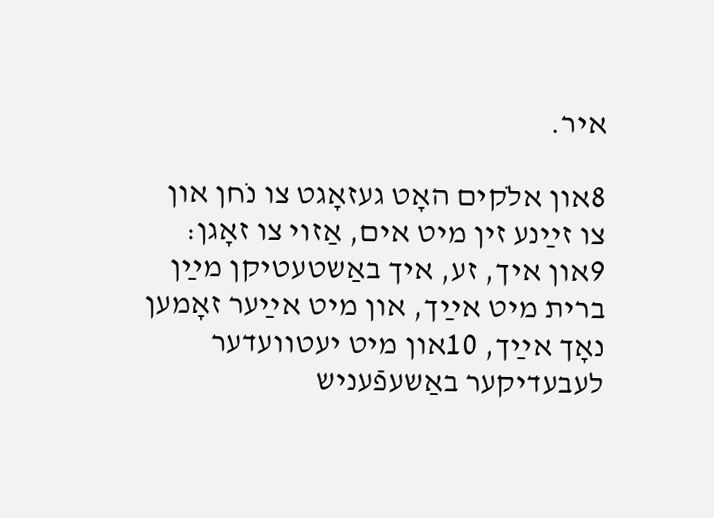איר.

8און אלֹקים האָט געזאָגט צו נֹחן און צו זײַנע זין מיט אים, אַזױ צו זאָגן: 9און איך, זע, איך באַשטעטיקן מײַן ברית מיט אײַך, און מיט אײַער זאָמען נאָך אײַך, 10און מיט יעטװעדער לעבעדיקער באַשעפֿעניש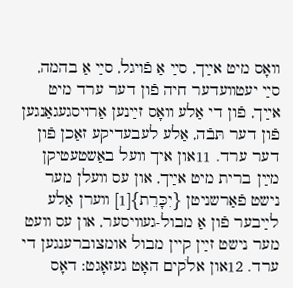װאָס מיט אײַך, סײַ אַ פֿױגל, סײַ אַ בהמה, סײַ יעטװעדער חיה פֿון דער ערד מיט אײַך, פֿון די אַלע װאָס זײַנען אַרױסגעגאַנגען פֿון דער תּבֿה, אַלע לעבעדיקע זאַכן פֿון דער ערד. 11און איך װעל באַשטעטיקן מײַן ברית מיט אײַך, און עס װעלן מער נישט פֿאַרשניטן {יִכָּרֵת}[1] װערן אַלע לײַבער פֿון אַ מבול-געװיסער, און עס װעט מער נישט זײַן קײן מבול אומצוברענגען די ערד. 12און אלֹקים האָט געזאָגט: דאָס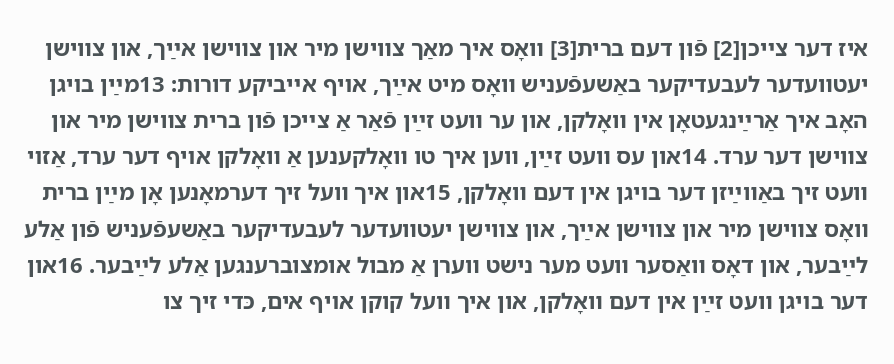איז דער צײכן[2] פֿון דעם ברית[3] װאָס איך מאַך צװישן מיר און צװישן אײַך, און צװישן יעטװעדער לעבעדיקער באַשעפֿעניש װאָס מיט אײַך, אױף אײביקע דורות: 13מײַן בױגן האָב איך אַרײַנגעטאָן אין װאָלקן, און ער װעט זײַן פֿאַר אַ צײכן פֿון ברית צװישן מיר און צװישן דער ערד. 14און עס װעט זײַן, װען איך טו װאָלקענען אַ װאָלקן אױף דער ערד, אַזױ װעט זיך באַװײַזן דער בױגן אין דעם װאָלקן, 15און איך װעל זיך דערמאָנען אָן מײַן ברית װאָס צװישן מיר און צװישן אײַך, און צװישן יעטװעדער לעבעדיקער באַשעפֿעניש פֿון אַלע לײַבער, און דאָס װאַסער װעט מער נישט װערן אַ מבול אומצוברענגען אַלע לײַבער. 16און דער בױגן װעט זײַן אין דעם װאָלקן, און איך װעל קוקן אױף אים, כּדי זיך צו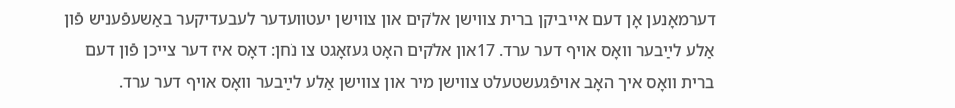דערמאָנען אָן דעם אײביקן ברית צװישן אלֹקים און צװישן יעטװעדער לעבעדיקער באַשעפֿעניש פֿון אַלע לײַבער װאָס אױף דער ערד. 17און אלֹקים האָט געזאָגט צו נֹחן: דאָס איז דער צײכן פֿון דעם ברית װאָס איך האָב אױפֿגעשטעלט צװישן מיר און צװישן אַלע לײַבער װאָס אױף דער ערד.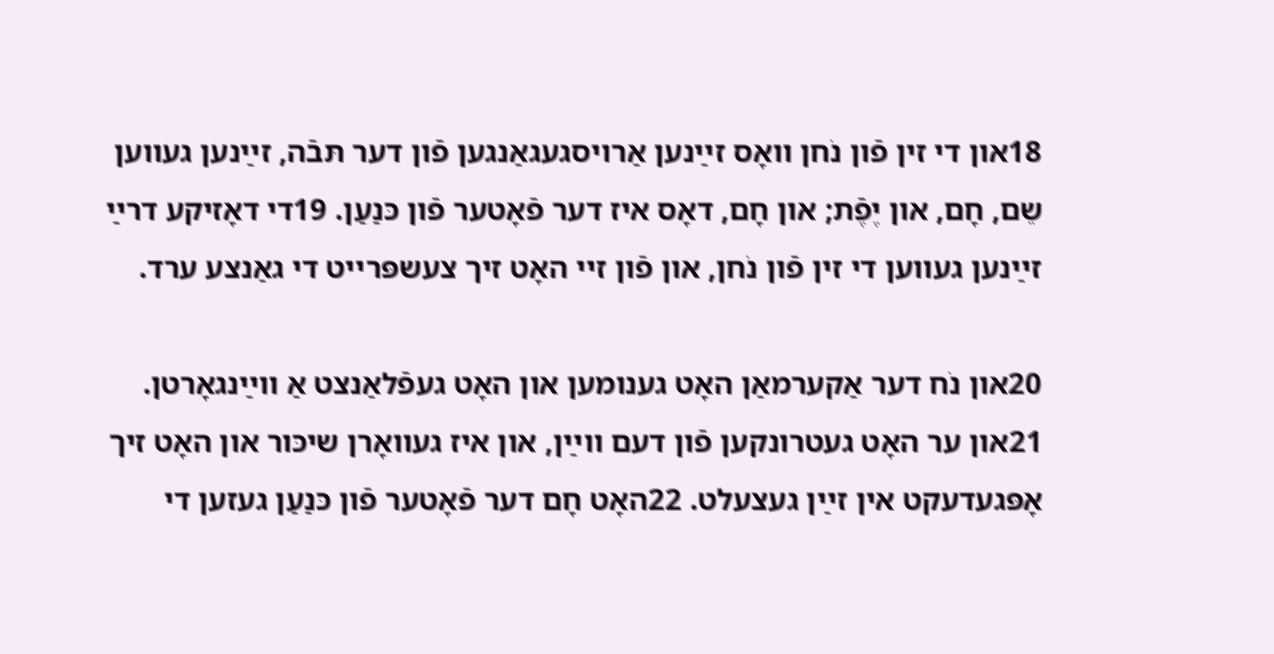18און די זין פֿון נֹחן װאָס זײַנען אַרױסגעגאַנגען פֿון דער תּבֿה, זײַנען געװען שֵם, חָם, און יֶפֶֿת; און חָם, דאָס איז דער פֿאָטער פֿון כּנַעַן. 19די דאָזיקע דרײַ זײַנען געװען די זין פֿון נֹחן, און פֿון זײ האָט זיך צעשפּרײט די גאַנצע ערד.

20און נֹח דער אַקערמאַן האָט גענומען און האָט געפֿלאַנצט אַ װײַנגאָרטן. 21און ער האָט געטרונקען פֿון דעם װײַן, און איז געװאָרן שיכּור און האָט זיך אָפּגעדעקט אין זײַן געצעלט. 22האָט חָם דער פֿאָטער פֿון כּנַעַן געזען די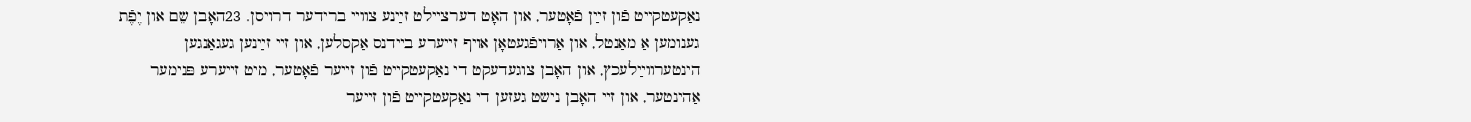נאַקעטקײט פֿון זײַן פֿאָטער, און האָט דערצײלט זײַנע צװײ ברידער דרױסן. 23האָבן שֵם און יֶפֶֿת גענומען אַ מאַנטל, און אַרױפֿגעטאָן אױף זײערע בײדנס אַקסלען, און זײ זײַנען געגאַנגען הינטערװײַלעכץ, און האָבן צוגעדעקט די נאַקעטקײט פֿון זײער פֿאָטער, מיט זײערע פּנימער אַהינטער, און זײ האָבן נישט געזען די נאַקעטקײט פֿון זײער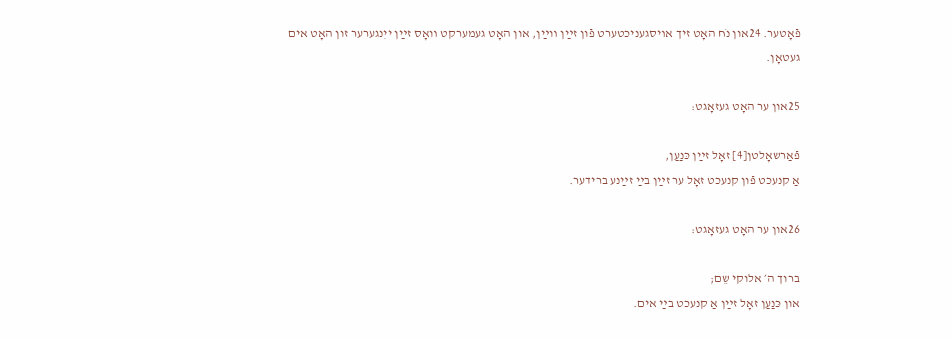פֿאָטער. 24און נֹח האָט זיך אױסגעניכטערט פֿון זײַן װײַן, און האָט געמערקט װאָס זײַן ייִנגערער זון האָט אים געטאָן.

25און ער האָט געזאָגט:

פֿאַרשאָלטן[4] זאָל זײַן כּנַעַן,
אַ קנעכט פֿון קנעכט זאָל ער זײַן בײַ זײַנע ברידער.

26און ער האָט געזאָגט:

ברוך ה׳ אלוקי שֵם;
און כּנַעַן זאָל זײַן אַ קנעכט בײַ אים.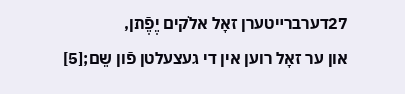27דערברײטערן זאָל אלֹקים יֶפֶֿתן,
און ער זאָל רוען אין די געצעלטן פֿון שֵם;[5]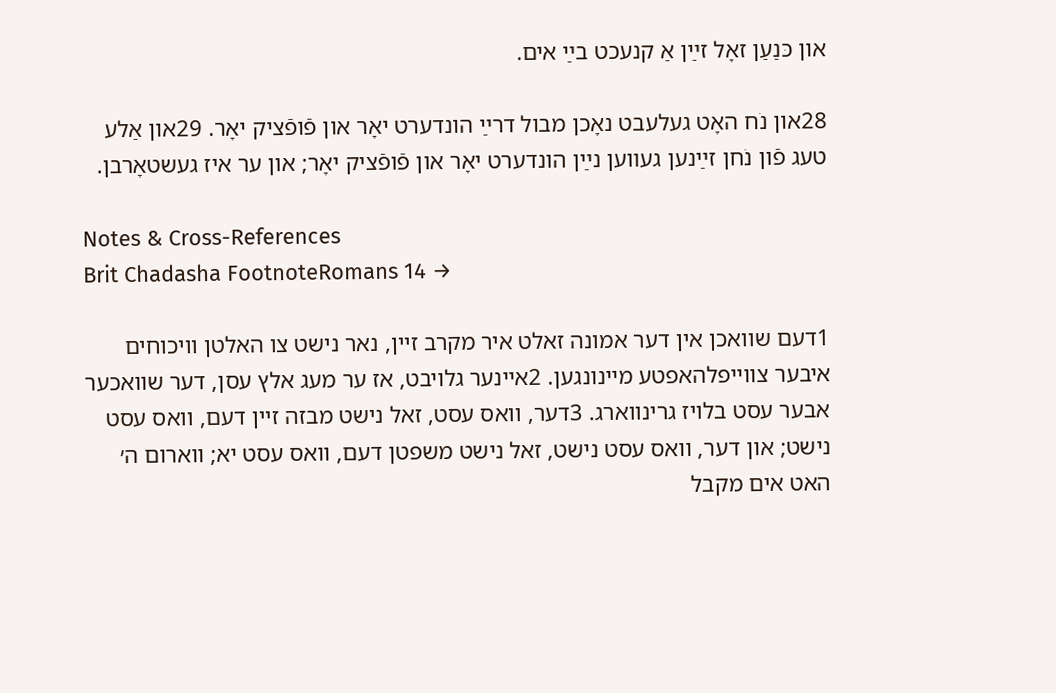און כּנַעַן זאָל זײַן אַ קנעכט בײַ אים.

28און נֹח האָט געלעבט נאָכן מבול דרײַ הונדערט יאָר און פֿופֿציק יאָר. 29און אַלע טעג פֿון נֹחן זײַנען געװען נײַן הונדערט יאָר און פֿופֿציק יאָר; און ער איז געשטאָרבן.

Notes & Cross-References
Brit Chadasha FootnoteRomans 14 →

1דעם שוואכן אין דער אמונה זאלט איר מקרב זיין, נאר נישט צו האלטן וויכוחים איבער צווייפלהאפטע מיינונגען. 2איינער גלויבט, אז ער מעג אלץ עסן, דער שוואכער אבער עסט בלויז גרינווארג. 3דער, וואס עסט, זאל נישט מבזה זיין דעם, וואס עסט נישט; און דער, וואס עסט נישט, זאל נישט משפטן דעם, וואס עסט יא; ווארום ה׳ האט אים מקבל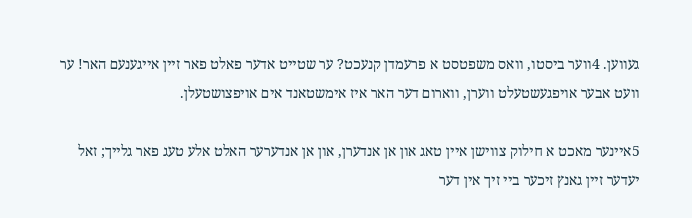געווען. 4ווער ביסטו, וואס משפטסט א פרעמדן קנעכט? ער שטייט אדער פאלט פאר זיין אייגענעם האר! ער וועט אבער אויפגעשטעלט ווערן, ווארום דער האר איז אימשטאנד אים אויפצושטעלן.

5איינער מאכט א חילוק צווישן איין טאג און אן אנדערן, און אן אנדערער האלט אלע טעג פאר גלייך; זאל יעדער זיין גאנץ זיכער ביי זיך אין דער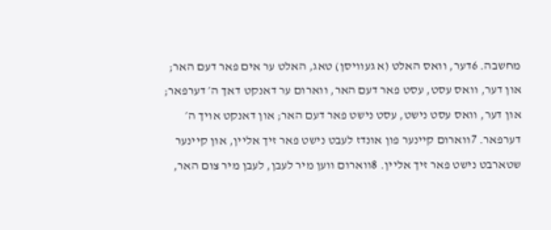מחשבה. 6דער, וואס האלט (א געוויסן) טאג, האלט ער אים פאר דעם האר; און דער, וואס עסט, עסט פאר דעם האר, ווארום ער דאנקט דאך ה׳ דערפאר; און דער, וואס עסט נישט, עסט נישט פאר דעם האר; און דאנקט אויך ה׳ דערפאר. 7ווארום קיינער פון אונדז לעבט נישט פאר זיך אליין, און קיינער שטארבט נישט פאר זיך אליין. 8ווארום ווען מיר לעבן, לעבן מיר צום האר,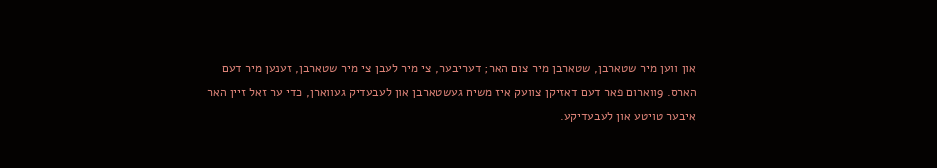און ווען מיר שטארבן, שטארבן מיר צום האר; דעריבער, צי מיר לעבן צי מיר שטארבן, זענען מיר דעם הארס. 9ווארום פאר דעם דאזיקן צוועק איז משיח געשטארבן און לעבעדיק געווארן, כדי ער זאל זיין האר איבער טויטע און לעבעדיקע.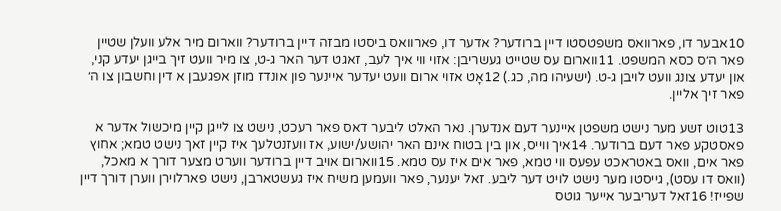10אבער דו, פארוואס משפטסטו דיין ברודער? אדער דו, פארוואס ביסטו מבזה דיין ברודער? ווארום מיר אלע וועלן שטיין פאר ה׳ס כסא המשפט. 11ווארום עס שטייט געשריבן: אזוי ווי איך לעב, זאגט דער האר ג‑ט, צו מיר וועט זיך בייגן יעדע קני, און יעדע צונג וועט לויבן ג‑ט. (ישעיהו מה, כג.) 12אָט אזוי ארום וועט יעדער איינער פון אונדז מוזן אפגעבן א דין וחשבון צו ה׳ פאר זיך אליין.

13טוט זשע מער נישט משפטן איינער דעם אנדערן. נאר האלט ליבער דאס פאר רעכט, נישט צו לייגן קיין מיכשול אדער א פאסטקע פאר דעם ברודער. 14איך ווייס, און בין בטוח אינם האר יהושע/ישוע, אז וועזנטלעך איז קיין זאך נישט טמא; אחוץ פאר אים, וואס באטראכט עפעס ווי טמא, פאר אים איז עס טמא. 15ווארום אויב דיין ברודער ווערט מצער דורך א מאכל, (וואס דו עסט), גייסטו מער נישט לויט דער ליבע. זאל יענער, פאר וועמען משיח איז געשטארבן, נישט פארלוירן ווערן דורך דיין שפייז! 16זאל דעריבער אייער גוטס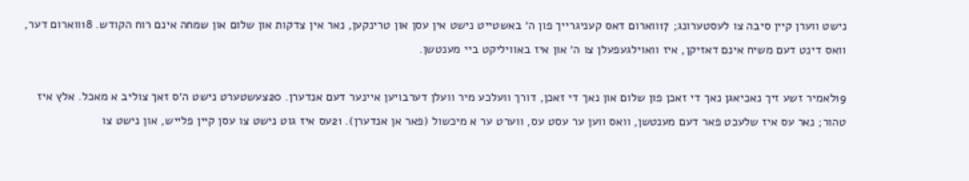נישט ווערן קיין סיבה צו לעסטערונג; 17ווארום דאס קעניגרייך פון ה׳ באשטייט נישט אין עסן און טרינקען, נאר אין צדקות און שלום און שמחה אינם רוח הקודש. 18ווארום דער, וואס דינט דעם משיח אינם דאזיקן, איז וואוילגעפעלן צו ה׳ און איז באוויליקט ביי מענטשן.

19לאמיר זשע זיך נאכיאגן נאך די זאכן פון שלום און נאך די זאכן, דורך וועלכע מיר וועלן דערבויען איינער דעם אנדערן. 20צעשטערט נישט ה׳ס זאך צוליב א מאכל. אלץ איז טהור; נאר עס איז שלעכט פאר דעם מענטשן, וואס ווען ער עסט עס, ווערט ער א מיכשול (פאר אן אנדערן). 21עס איז גוט נישט צו עסן קיין פלייש, און נישט צו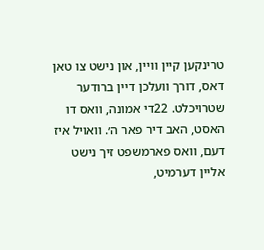טרינקען קיין וויין, און נישט צו טאן דאס, דורך וועלכן דיין ברודער שטרויכלט. 22די אמונה, וואס דו האסט, האב דיר פאר ה׳. וואויל איז דעם, וואס פארמשפט זיך נישט אליין דערמיט,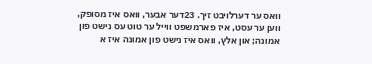וואס ער דערלויבט זיך. 23דער אבער, וואס איז מסופק, ווען ער עסט, איז פארמשפט ווייל ער טוט עס נישט פון אמונה; און אלץ, וואס איז נישט פון אמונה איז א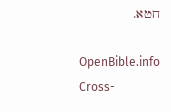חטא.

OpenBible.info Cross-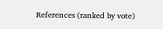References (ranked by vote)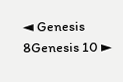◄ Genesis 8Genesis 10 ►